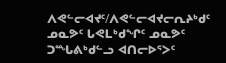ᐱᕙᓪᓕᐊᔪᑦ/ᐱᕙᓪᓕᐊᔪᓕᕆᔨᒃᑯᑦ
ᓄᓇᕗᑦ ᒐᕙᒪᒃᑯᖏᑦ ᓄᓇᕗᑦ ᑐᙵᕕᒃᑯᓪᓗ ᐊᑎᓕᐅᕐᐳᑦ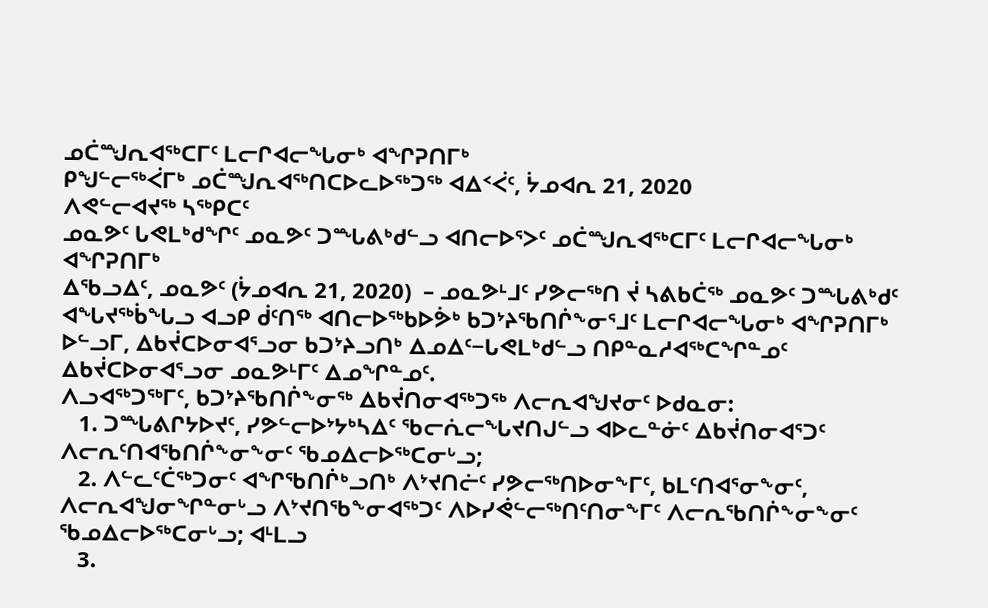ᓄᑖᙳᕆᐊᖅᑕᒥᑦ ᒪᓕᒋᐊᓕᖓᓂᒃ ᐊᖏᕈᑎᒥᒃ
ᑭᖑᓪᓕᖅᐹᒥᒃ ᓄᑖᙳᕆᐊᖅᑎᑕᐅᓚᐅᖅᑐᖅ ᐊᐃᑉᐹᑦ, ᔮᓄᐊᕆ 21, 2020
ᐱᕙᓪᓕᐊᔪᖅ ᓴᖅᑭᑕᑦ
ᓄᓇᕗᑦ ᒐᕙᒪᒃᑯᖏᑦ ᓄᓇᕗᑦ ᑐᙵᕕᒃᑯᓪᓗ ᐊᑎᓕᐅᕐᐳᑦ ᓄᑖᙳᕆᐊᖅᑕᒥᑦ ᒪᓕᒋᐊᓕᖓᓂᒃ ᐊᖏᕈᑎᒥᒃ
ᐃᖃᓗᐃᑦ, ᓄᓇᕗᑦ (ᔮᓄᐊᕆ 21, 2020)  – ᓄᓇᕗᒻᒧᑦ ᓯᕗᓕᖅᑎ ᔫ ᓴᕕᑲᑖᖅ ᓄᓇᕗᑦ ᑐᙵᕕᒃᑯᑦ ᐊᖓᔪᖅᑳᖓᓗ ᐊᓗᑭ ᑰᑦᑎᖅ ᐊᑎᓕᐅᖅᑲᐅᕘᒃ ᑲᑐᔾᔨᖃᑎᒌᖕᓂᕐᒧᑦ ᒪᓕᒋᐊᓕᖓᓂᒃ ᐊᖏᕈᑎᒥᒃ ᐅᓪᓗᒥ, ᐃᑲᔫᑕᐅᓂᐊᕐᓗᓂ ᑲᑐᔾᔨᓗᑎᒃ ᐃᓄᐃᑦ−ᒐᕙᒪᒃᑯᓪᓗ ᑎᑭᓐᓇᓱᐊᖅᑕᖏᓐᓄᑦ ᐃᑲᔫᑕᐅᓂᐊᕐᓗᓂ ᓄᓇᕗᒻᒥᑦ ᐃᓄᖏᓐᓄᑦ.
ᐱᓗᐊᖅᑐᖅᒥᑦ, ᑲᑐᔾᔨᖃᑎᒌᖕᓂᖅ ᐃᑲᔫᑎᓂᐊᖅᑐᖅ ᐱᓕᕆᐊᖑᔪᓂᑦ ᐅᑯᓇᓂ:
   1. ᑐᙵᕕᒋᔭᐅᔪᑦ, ᓯᕗᓪᓕᐅᔾᔭᒃᓴᐃᑦ ᖃᓕᕇᓕᖓᔪᑎᒍᓪᓗ ᐊᐅᓚᓐᓃᑦ ᐃᑲᔫᑎᓂᐊᕐᑐᑦ ᐱᓕᕆᑦᑎᐊᖃᑎᒌᖕᓂᖕᓂᑦ ᖃᓄᐃᓕᐅᖅᑕᓂᒡᓗ;
   2. ᐱᓪᓚᑦᑖᖅᑐᓂᑦ ᐊᖏᖃᑎᒌᒃᓗᑎᒃ ᐱᔾᔪᑎᓖᑦ ᓯᕗᓕᖅᑎᐅᓂᖕᒥᑦ, ᑲᒪᑦᑎᐊᕐᓂᖕᓂᑦ, ᐱᓕᕆᐊᖑᓂᖏᓐᓂᒡᓗ ᐱᔾᔪᑎᖃᖕᓂᐊᖅᑐᑦ ᐱᐅᓯᕚᓪᓕᖅᑎᑦᑎᓂᖕᒥᑦ ᐱᓕᕆᖃᑎᒌᖕᓂᖕᓂᑦ ᖃᓄᐃᓕᐅᖅᑕᓂᒡᓗ; ᐊᒻᒪᓗ
   3.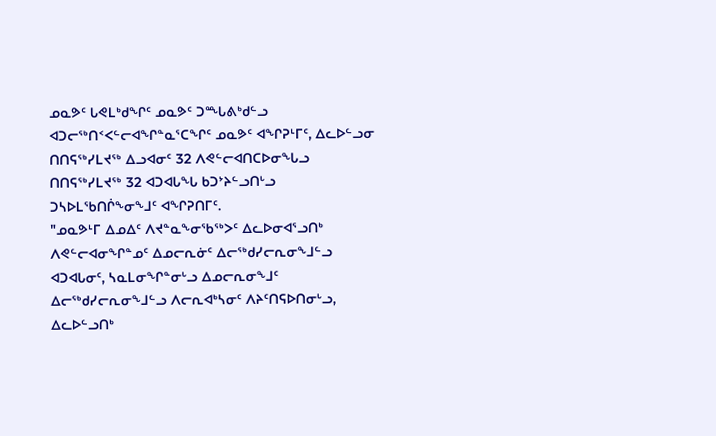ᓄᓇᕗᑦ ᒐᕙᒪᒃᑯᖏᑦ ᓄᓇᕗᑦ ᑐᙵᕕᒃᑯᓪᓗ ᐊᑐᓕᖅᑎᑉᐸᓪᓕᐊᖏᓐᓇᕐᑕᖏᑦ ᓄᓇᕗᑦ ᐊᖏᕈᒻᒥᑦ, ᐃᓚᐅᓪᓗᓂ ᑎᑎᕋᖅᓯᒪᔪᖅ ᐃᓗᐊᓂᑦ 32 ᐱᕙᓪᓕᐊᑎᑕᐅᓂᖓᓗ ᑎᑎᕋᖅᓯᒪᔪᖅ 32 ᐊᑐᐊᒐᖓ ᑲᑐᔾᔨᓪᓗᑎᒡᓗ ᑐᓴᐅᒪᖃᑎᒌᖕᓂᖕᒧᑦ ᐊᖏᕈᑎᒥᑦ.
"ᓄᓇᕗᒻᒥ ᐃᓄᐃᑦ ᐱᔪᓐᓇᖕᓂᖃᖅᐳᑦ ᐃᓚᐅᓂᐊᕐᓗᑎᒃ ᐱᕙᓪᓕᐊᓂᖏᓐᓄᑦ ᐃᓄᓕᕆᓃᑦ ᐃᓕᖅᑯᓯᓕᕆᓂᖕᒧᓪᓗ ᐊᑐᐊᒐᓂᑦ, ᓴᓇᒪᓂᖏᓐᓂᒡᓗ ᐃᓄᓕᕆᓂᖕᒧᑦ ᐃᓕᖅᑯᓯᓕᕆᓂᖕᒧᓪᓗ ᐱᓕᕆᐊᒃᓴᓂᑦ ᐱᔨᑦᑎᕋᐅᑎᓂᒡᓗ, ᐃᓚᐅᓪᓗᑎᒃ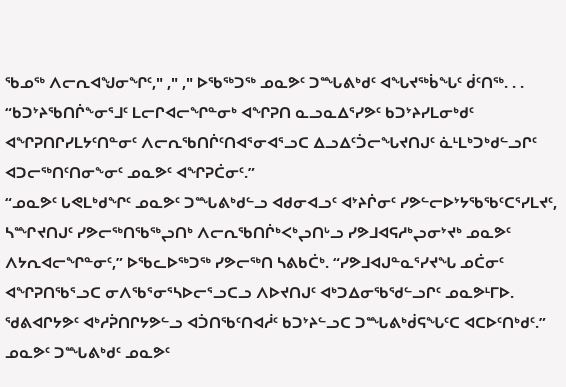ᖃᓄᖅ ᐱᓕᕆᐊᖑᓂᖏᑦ," ," ," ᐅᖃᖅᑐᖅ ᓄᓇᕗᑦ ᑐᙵᕕᒃᑯᑦ ᐊᖓᔪᖅᑳᖓᑦ ᑰᑦᑎᖅ. . . “ᑲᑐᔾᔨᖃᑎᒌᖕᓂᕐᒧᑦ ᒪᓕᒋᐊᓕᖏᓐᓂᒃ ᐊᖏᕈᑎ ᓇᓗᓇᐃᕐᓯᕗᑦ ᑲᑐᔾᔨᓯᒪᓂᒃᑯᑦ ᐊᖏᕈᑎᒋᓯᒪᔭᑦᑎᓐᓂᑦ ᐱᓕᕆᖃᑎᒌᑦᑎᐊᕐᓂᐊᕐᓗᑕ ᐃᓗᐃᑦᑑᓕᖓᔪᑎᒍᑦ ᓈᒻᒪᒃᑐᒃᑯᓪᓗᒋᑦ ᐊᑐᓕᖅᑎᑦᑎᓂᖕᓂᑦ ᓄᓇᕗᑦ ᐊᖏᕈᑖᓂᑦ.”
“ᓄᓇᕗᑦ ᒐᕙᒪᒃᑯᖏᑦ ᓄᓇᕗᑦ ᑐᙵᕕᒃᑯᓪᓗ ᐊᑯᓂᐊᓗᑦ ᐊᔾᔨᒌᓂᑦ ᓯᕗᓪᓕᐅᔾᔭᖃᖃᑦᑕᕐᓯᒪᔪᑦ, ᓴᙱᔪᑎᒍᑦ ᓯᕗᓕᖅᑎᖃᖅᖢᑎᒃ ᐱᓕᕆᖃᑎᒌᒃᐸᒃᖢᑎᒡᓗ ᓯᕗᒧᐊᕋᓱᒃᖢᓂᔾᔪᒃ ᓄᓇᕗᑦ ᐱᔭᕆᐊᓕᖏᓐᓂᑦ,” ᐅᖃᓚᐅᖅᑐᖅ ᓯᕗᓕᖅᑎ ᓴᕕᑲᑖᒃ. “ᓯᕗᒧᐊᒍᓐᓇᕐᓯᔪᖓ ᓄᑖᓂᑦ ᐊᖏᕈᑎᖃᕐᓗᑕ ᓂᐱᖃᕐᓂᕐᓴᐅᓕᕐᓗᑕᓗ ᐱᐅᔪᑎᒍᑦ ᐊᒃᑐᐃᓂᖃᖁᓪᓗᒋᑦ ᓄᓇᕗᒻᒥᐅ. ᖁᕕᐊᒋᔭᕗᑦ ᐊᒃᓱᕉᑎᒋᔭᕗᓪᓗ ᐊᑑᑎᖃᑦᑎᐊᓲᑦ ᑲᑐᔾᔨᓪᓗᑕ ᑐᙵᕕᒃᑰᕋᖓᑦᑕ ᐊᑕᐅᑦᑎᒃᑯᑦ.”
ᓄᓇᕗᑦ ᑐᙵᕕᒃᑯᑦ ᓄᓇᕗᑦ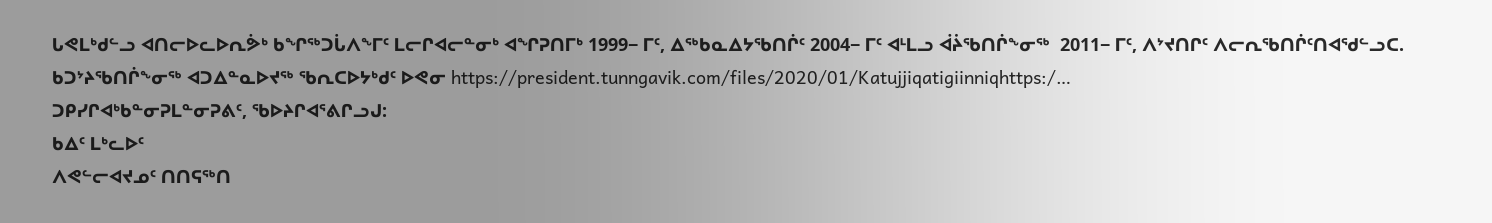ᒐᕙᒪᒃᑯᓪᓗ ᐊᑎᓕᐅᓚᐅᕆᕘᒃ ᑲᖏᖅᑐᒑᐱᖕᒥᑦ ᒪᓕᒋᐊᓕᓐᓂᒃ ᐊᖏᕈᑎᒥᒃ 1999− ᒥᑦ, ᐃᖅᑲᓇᐃᔭᖃᑎᒌᑦ 2004− ᒥᑦ ᐊᒻᒪᓗ ᐋᔩᖃᑎᒌᖕᓂᖅ  2011− ᒥᑦ, ᐱᔾᔪᑎᒋᑦ ᐱᓕᕆᖃᑎᒌᑦᑎᐊᖁᓪᓗᑕ. ᑲᑐᔾᔨᖃᑎᒌᖕᓂᖅ ᐊᑐᐃᓐᓇᐅᔪᖅ ᖃᕆᑕᐅᔭᒃᑯᑦ ᐅᕙᓂ https://president.tunngavik.com/files/2020/01/Katujjiqatigiinniqhttps:/…
ᑐᑭᓯᒋᐊᒃᑲᓐᓂᕈᒪᓐᓂᕈᕕᑦ, ᖃᐅᔨᒋᐊᕐᕕᒋᓗᒍ:
ᑲᐃᑦ ᒪᒃᓚᐅᑦ
ᐱᕙᓪᓕᐊᔪᓄᑦ ᑎᑎᕋᖅᑎ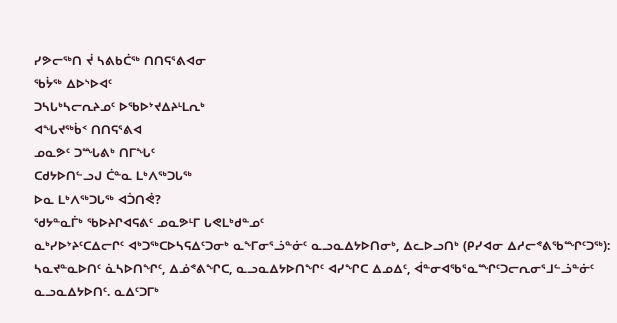ᓯᕗᓕᖅᑎ ᔫ ᓴᕕᑲᑖᖅ ᑎᑎᕋᕐᕕᐊᓂ
ᖃᔮᖅ ᐃᐅᔅᐅᐊᑦ
ᑐᓴᒐᒃᓴᓕᕆᔨᓄᑦ ᐅᖃᐅᔾᔪᐃᔨᒻᒪᕆᒃ
ᐊᖓᔪᖅᑳᑉ ᑎᑎᕋᕐᕕᐊ
ᓄᓇᕗᑦ ᑐᙵᕕᒃ ᑎᒥᖓᑦ
ᑕᑯᔭᐅᑎᓪᓗᒍ ᑖᓐᓇ ᒪᒃᐱᖅᑐᒐᖅ
ᐅᓇ ᒪᒃᐱᖅᑐᒐᖅ ᐊᑑᑎᕚ?
ᖁᔭᓐᓇᒦᒃ ᖃᐅᔨᒋᐊᕋᕕᑦ ᓄᓇᕗᒻᒥ ᒐᕙᒪᒃᑯᓐᓄᑦ
ᓇᒃᓯᐅᔾᔨᑦᑕᐃᓕᒋᑦ ᐊᒃᑐᖅᑕᐅᓴᕋᐃᑦᑐᓂᒃ ᓇᖕᒥᓂᕐᓘᓐᓃᑦ ᓇᓗᓇᐃᔭᐅᑎᓂᒃ, ᐃᓚᐅᓗᑎᒃ (ᑭᓯᐊᓂ ᐃᓱᓕᕝᕕᖃᙱᑦᑐᖅ): ᓴᓇᔪᓐᓇᐅᑎᑦ ᓈᓴᐅᑎᖏᑦ, ᐃᓅᕝᕕᖏᑕ, ᓇᓗᓇᐃᔭᐅᑎᖏᑦ ᐊᓯᖏᑕ ᐃᓄᐃᑦ, ᐋᓐᓂᐊᖃᕐᓇᙱᑦᑐᓕᕆᓂᕐᒧᓪᓘᓐᓃᑦ ᓇᓗᓇᐃᔭᐅᑎᑦ. ᓇᐃᑦᑐᒥᒃ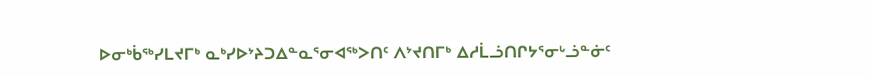ᐅᓂᒃᑳᖅᓯᒪᔪᒥᒃ ᓇᒃᓯᐅᔾᔨᑐᐃᓐᓇᕐᓂᐊᖅᐳᑎᑦ ᐱᔾᔪᑎᒥᒃ ᐃᓱᒫᓘᑎᒋᔭᕐᓂᒡᓘᓐᓃᑦ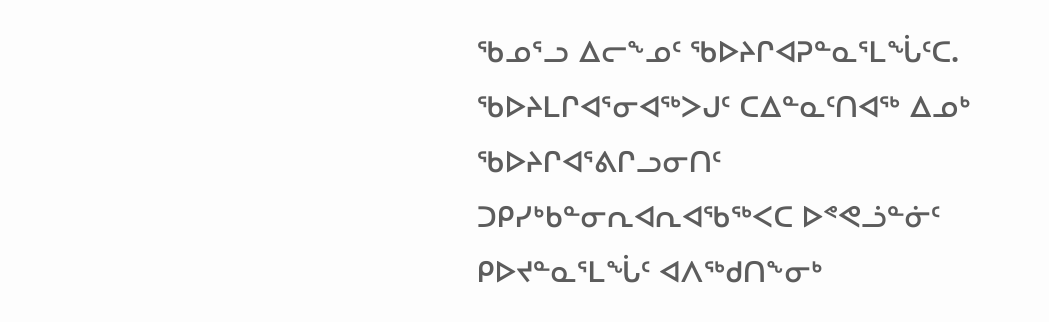ᖃᓄᕐᓗ ᐃᓕᖕᓄᑦ ᖃᐅᔨᒋᐊᕈᓐᓇᕐᒪᖔᑦᑕ. ᖃᐅᔨᒪᒋᐊᕐᓂᐊᖅᐳᒍᑦ ᑕᐃᓐᓇᑦᑎᐊᖅ ᐃᓄᒃ ᖃᐅᔨᒋᐊᕐᕕᒋᓗᓂᑎᑦ ᑐᑭᓯᒃᑲᓐᓂᕆᐊᕆᐊᖃᖅᐸᑕ ᐅᕝᕙᓘᓐᓃᑦ ᑭᐅᔪᓐᓇᕐᒪᖔᑦ ᐊᐱᖅᑯᑎᖕᓂᒃ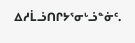ᐃᓱᒫᓘᑎᒋᔭᕐᓂᒡᓘᓐᓃᑦ.